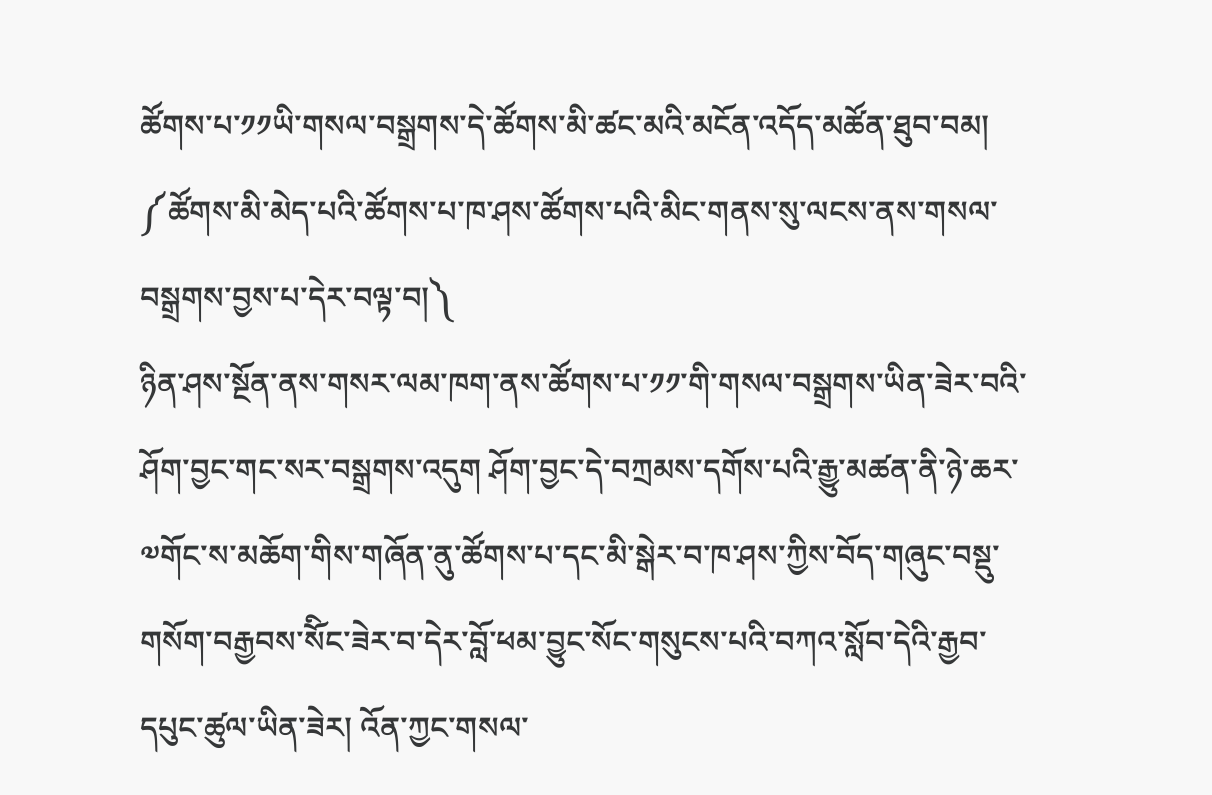ཚོགས་པ་༡༡ཡི་གསལ་བསྒྲགས་དེ་ཚོགས་མི་ཚང་མའི་མངོན་འདོད་མཚོན་ཐུབ་བམ།
༼ཚོགས་མི་མེད་པའི་ཚོགས་པ་ཁ་ཤས་ཚོགས་པའི་མིང་གནས་སུ་ལངས་ནས་གསལ་བསྒྲགས་བྱས་པ་དེར་བལྟ་བ།༽
ཉིན་ཤས་སྔོན་ནས་གསར་ལམ་ཁག་ནས་ཚོགས་པ་༡༡་གི་གསལ་བསྒྲགས་ཡིན་ཟེར་བའི་ཤོག་བྱང་གང་སར་བསྒྲགས་འདུག ཤོག་བྱང་དེ་བཀྲམས་དགོས་པའི་རྒྱུ་མཚན་ནི་ཉེ་ཆར་༧གོང་ས་མཆོག་གིས་གཞོན་ནུ་ཚོགས་པ་དང་མི་སྒེར་བ་ཁ་ཤས་ཀྱིས་བོད་གཞུང་བསྡུ་གསོག་བརྒྱབས་སོིང་ཟེར་བ་དེར་བློ་ཕམ་བྱུང་སོང་གསུངས་པའི་བཀའ་སློབ་དེའི་རྒྱབ་དཔུང་ཚུལ་ཡིན་ཟེར། འོན་ཀྱང་གསལ་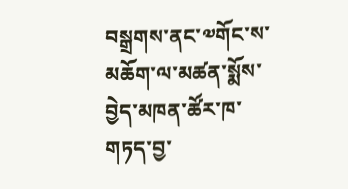བསྒྲགས་ནང་༧གོང་ས་མཆོག་ལ་མཚན་སྨོས་བྱེད་མཁན་ཚོར་ཁ་གཏད་བྱ་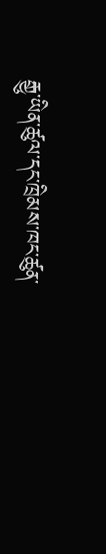རྒྱུ་ཡིན་ཚུལ་དང་ཁྲིམས་ཁང་ཚུན་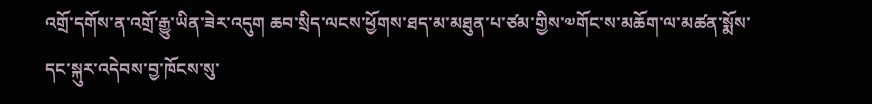འགྲོ་དགོས་ན་འགྲོ་རྒྱུ་ཡིན་ཟེར་འདུག ཆབ་སྲིད་ལངས་ཕྱོགས་ཐད་མ་མཐུན་པ་ཙམ་གྱིས་༧གོང་ས་མཆོག་ལ་མཚན་སྨོས་དང་སྐུར་འདེབས་བྱ་ཁོངས་སུ་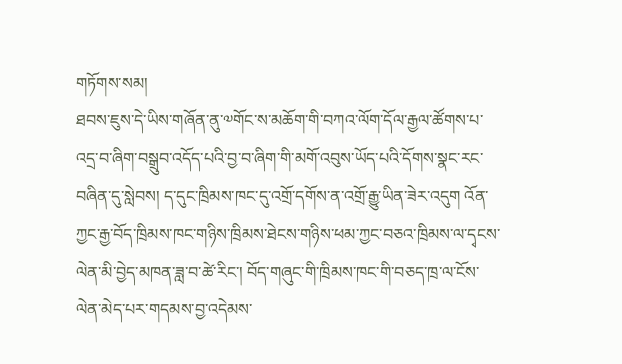གཏོགས་སམ།
ཐབས་ཇུས་དེ་ཡིས་གཞོན་ནུ་༧གོང་ས་མཆོག་གི་བཀའ་ལོག་དོལ་རྒྱལ་ཚོགས་པ་འདྲ་བ་ཞིག་བསྒྲུབ་འདོད་པའི་བྱ་བ་ཞིག་གི་མགོ་འབུས་ཡོད་པའི་དོགས་སྣང་རང་བཞིན་དུ་སླེབས། ད་དུང་ཁྲིམས་ཁང་དུ་འགྲོ་དགོས་ན་འགྲོ་རྒྱུ་ཡིན་ཟེར་འདུག འོན་ཀྱང་རྒྱ་བོད་ཁྲིམས་ཁང་གཉིས་ཁྲིམས་ཐེངས་གཉིས་ཕམ་ཀྱང་བཅའ་ཁྲིམས་ལ་དྭངས་ལེན་མི་བྱེད་མཁན་ཟླ་བ་ཚེ་རིང་། བོད་གཞུང་གི་ཁྲིམས་ཁང་གི་བཅད་ཁྲ་ལ་ངོས་ལེན་མེད་པར་གདམས་བྱ་འདེམས་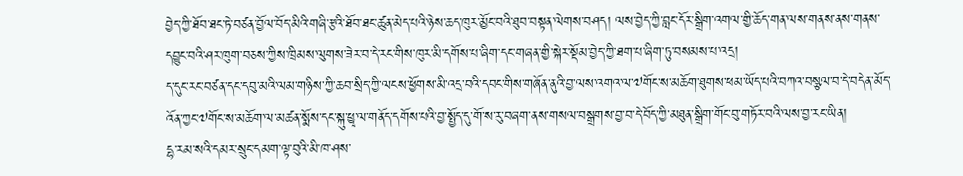བྱེད་ཀྱི་ཐོབ་ཐང་ཏེ་བཙན་བྱོལ་བོད་མིའི་གཞི་རྩའི་ཐོབ་ཐང་ཚུན་མེད་པའི་ཉེས་ཆད་ཁུར་མྱོང་བའི་ཐུབ་བསྟན་ལེགས་བཤད། ལས་བྱེད་ཀྱི་བླང་དོར་སྒྲིག་འགལ་གྱི་ཆོད་གན་ལས་གནས་ནས་གནས་དབྱུང་བའི་ཤར་ཁུག་བཅས་ཀྱིས་ཁྲིམས་ལུགས་ཟེར་བ་དེ་རང་གིས་ཁུར་མི་དགོས་པ་ཞིག་དང་གཞན་གྱི་སྐེར་སྡོམ་བྱེད་ཀྱི་ཐག་པ་ཞིག་ཏུ་བསམས་པ་འདྲ།
ད་དུང་རང་བཙན་དང་དབུ་མའི་ལམ་གཉིས་ཀྱི་ཆབ་སྲིད་ཀྱི་ལངས་ཕྱོགས་མི་འདྲ་བའི་དབང་གིས་གཞོན་ནུའི་བྱ་ལས་འགའ་ལ་༧གོང་ས་མཆོག་ཐུགས་ཕམ་ཡོད་པའི་བཀའ་བསྩལ་བ་དེ་བདེན་མོད་འོན་ཀྱང་༧གོང་ས་མཆོག་ལ་མཚན་སྨོས་དང་སྐུ་ཕྱྭ་ལ་གནོད་དགོས་པའི་བྱ་སྤྱོད་དུ་གོ་ས་རུ་བཞག་ནས་གསལ་བསྒྲགས་བྱ་བ་དེ་བོད་ཀྱི་མཐུན་སྒྲིག་གོང་བུ་གཏོར་བའི་ལས་བྱ་རང་ཡིན།
དྷ་རམ་སའི་དམར་སྲུང་དམག་ལྟ་བུའི་མི་ཁ་ཤས་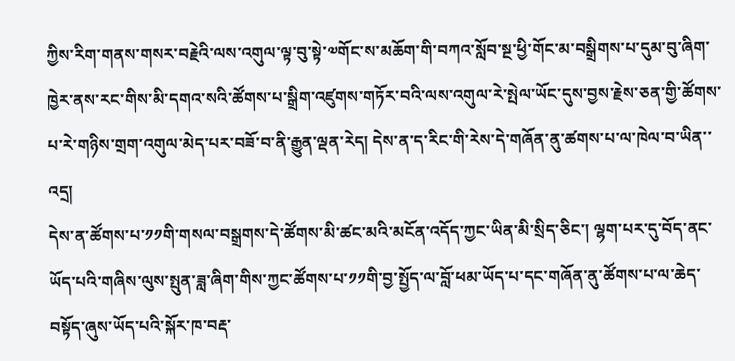ཀྱིས་རིག་གནས་གསར་བརྗེའི་ལས་འགུལ་ལྟ་བུ་སྟེ་༧གོང་ས་མཆོག་གི་བཀའ་སློབ་སྔ་ཕྱི་གོང་མ་བསྒྲིགས་པ་དུམ་བུ་ཞིག་ཁྱེར་ནས་རང་གིས་མི་དགའ་སའི་ཚོགས་པ་སྒྲིག་འཛུགས་གཏོར་བའི་ལས་འགུལ་རེ་སྤེལ་ཡོང་དུས་བྱས་རྗེས་ཅན་གྱི་ཚོགས་པ་རེ་གཉིས་གྲག་འགུལ་མེད་པར་བཟོ་བ་ནི་རྒྱུན་ལྡན་རེད། དེས་ན་ད་རིང་གི་རེས་དེ་གཞོན་ནུ་ཚགས་པ་ལ་ཁེལ་བ་ཡིན་་འདྲ།
དེས་ན་ཚོགས་པ་༡༡གི་གསལ་བསྒྲགས་དེ་ཚོགས་མི་ཚང་མའི་མངོན་འདོད་ཀྱང་ཡིན་མི་སྲིད་ཅིང་། ལྷག་པར་དུ་བོད་ནང་ཡོད་པའི་གཞིས་ལུས་སྤུན་ཟླ་ཞིག་གིས་ཀྱང་ཚོགས་པ་༡༡གི་བྱ་སྤྱོད་ལ་བློ་ཕམ་ཡོད་པ་དང་གཞོན་ནུ་ཚོགས་པ་ལ་ཆེད་བསྟོད་ཞུས་ཡོད་པའི་སྐོར་ཁ་བརྡ་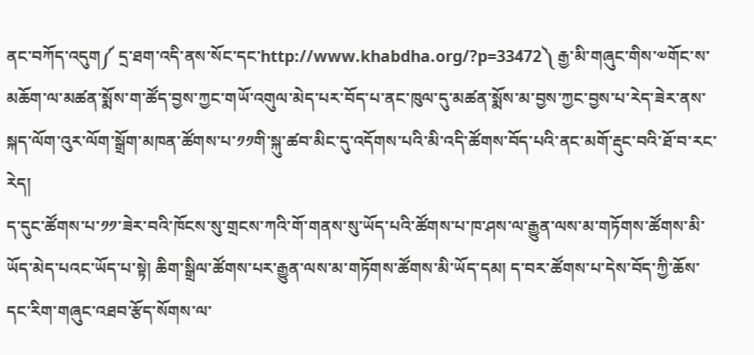ནང་བཀོད་འདུག༼ དྲ་ཐག་འདི་ནས་སོང་དང་http://www.khabdha.org/?p=33472༽ རྒྱ་མི་གཞུང་གིས་༧གོང་ས་མཆོག་ལ་མཚན་སྨོས་ག་ཚོད་བྱས་ཀྱང་གཡོ་འགུལ་མེད་པར་བོད་པ་ནང་ཁུལ་དུ་མཚན་སྨོས་མ་བྱས་ཀྱང་བྱས་པ་རེད་ཟེར་ནས་སྐད་ལོག་འུར་ལོག་སྒྲོག་མཁན་ཚོགས་པ་༡༡གི་སྐུ་ཚབ་མིང་དུ་འདོགས་པའི་མི་འདི་ཚོགས་བོད་པའི་ནང་མགོ་རྡུང་བའི་ཐོ་བ་རང་རེད།
ད་དུང་ཚོགས་པ་༡༡་ཟེར་བའི་ཁོངས་སུ་གྲངས་ཀའི་གོ་གནས་སུ་ཡོད་པའི་ཚོགས་པ་ཁ་ཤས་ལ་རྒྱུན་ལས་མ་གཏོགས་ཚོགས་མི་ཡོད་མེད་པའང་ཡོད་པ་སྟེ། ཆིག་སྒྲིལ་ཚོགས་པར་རྒྱུན་ལས་མ་གཏོགས་ཚོགས་མི་ཡོད་དམ། ད་བར་ཚོགས་པ་དེས་བོད་ཀྱི་ཆོས་དང་རིག་གཞུང་འཐབ་རྩོད་སོགས་ལ་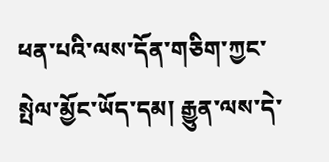ཕན་པའི་ལས་དོན་གཅིག་ཀྱང་སྤེལ་མྱོང་ཡོད་དམ། རྒྱུན་ལས་དེ་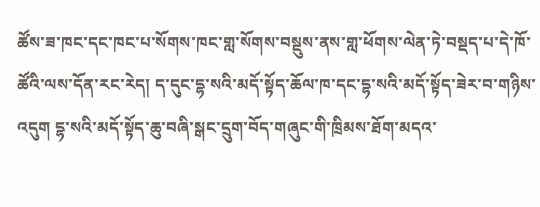ཚོས་ཟ་ཁང་དང་ཁང་པ་སོགས་ཁང་གླ་སོགས་བསྡུས་ནས་གླ་ཕོགས་ལེན་ཏེ་བསྡད་པ་དེ་ཁོ་ཚོའི་ལས་དོན་རང་རེད། ད་དུང་དྷ་སའི་མདོ་སྟོད་ཆོལ་ཁ་དང་དྷ་སའི་མདོ་སྟོད་ཟེར་བ་གཉིས་འདུག དྷ་སའི་མདོ་སྟོད་ཆུ་བཞི་སྒང་དྲུག་བོད་གཞུང་གི་ཁྲིམས་ཐོག་མདའ་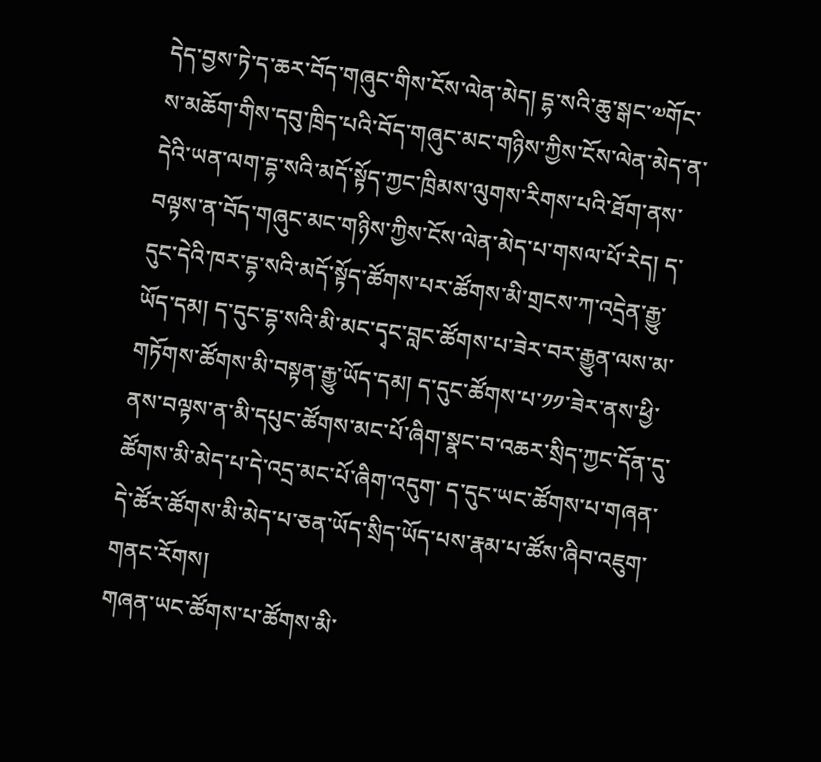དེད་བྱས་ཏེ་ད་ཆར་བོད་གཞུང་གིས་ངོས་ལེན་མེད། དྷ་སའི་ཆུ་སྒང་༧གོང་ས་མཆོག་གིས་དབུ་ཁྲིད་པའི་བོད་གཞུང་མང་གཉིས་ཀྱིས་ངོས་ལེན་མེད་ན་དེའི་ཡན་ལག་དྷ་སའི་མདོ་སྟོད་ཀྱང་ཁྲིམས་ལུགས་རིགས་པའི་ཐོག་ནས་བལྟས་ན་བོད་གཞུང་མང་གཉིས་ཀྱིས་ངོས་ལེན་མེད་པ་གསལ་པོ་རེད། ད་དུང་དེའི་ཁར་དྷ་སའི་མདོ་སྟོད་ཚོགས་པར་ཚོགས་མི་གྲངས་ཀ་འདྲེན་རྒྱུ་ཡོད་དམ། ད་དུང་དྷ་སའི་མི་མང་དྭང་བླང་ཚོགས་པ་ཟེར་བར་རྒྱུན་ལས་མ་གཏོགས་ཚོགས་མི་བསྟན་རྒྱུ་ཡོད་དམ། ད་དུང་ཚོགས་པ་༡༡་ཟེར་ནས་ཕྱི་ནས་བལྟས་ན་མི་དཔུང་ཚོགས་མང་པོ་ཞིག་སྣང་བ་འཆར་སྲིད་ཀྱང་དོན་དུ་ཚོགས་མི་མེད་པ་དེ་འདྲ་མང་པོ་ཞིག་འདུག་ ད་དུང་ཡང་ཚོགས་པ་གཞན་དེ་ཚོར་ཚོགས་མི་མེད་པ་ཅན་ཡོད་སྲིད་ཡོད་པས་རྣམ་པ་ཚོས་ཞིབ་འཇུག་གནང་རོགས།
གཞན་ཡང་ཚོགས་པ་ཚོགས་མི་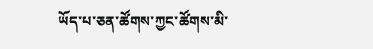ཡོད་པ་ཅན་ཚོགས་ཀྱང་ཚོགས་མི་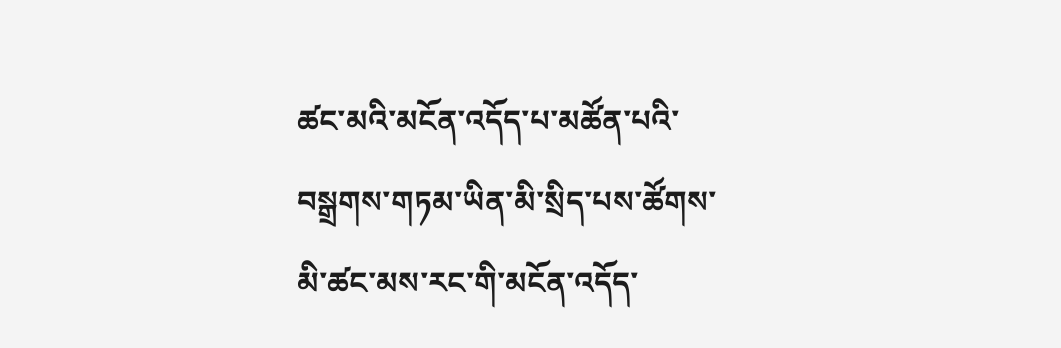ཚང་མའི་མངོན་འདོད་པ་མཚོན་པའི་བསྒྲགས་གཏམ་ཡིན་མི་སྲིད་པས་ཚོགས་མི་ཚང་མས་རང་གི་མངོན་འདོད་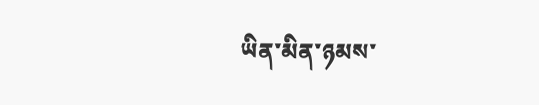ཡིན་མིན་ཉམས་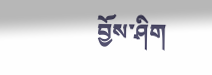བྱོས་ཤིག